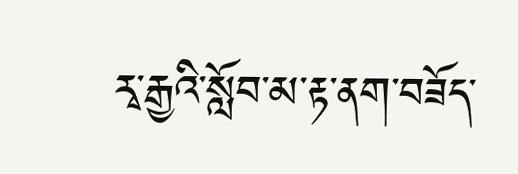རྭ་རྒྱའི་སློབ་མ་རྟ་ནག་བཟོད་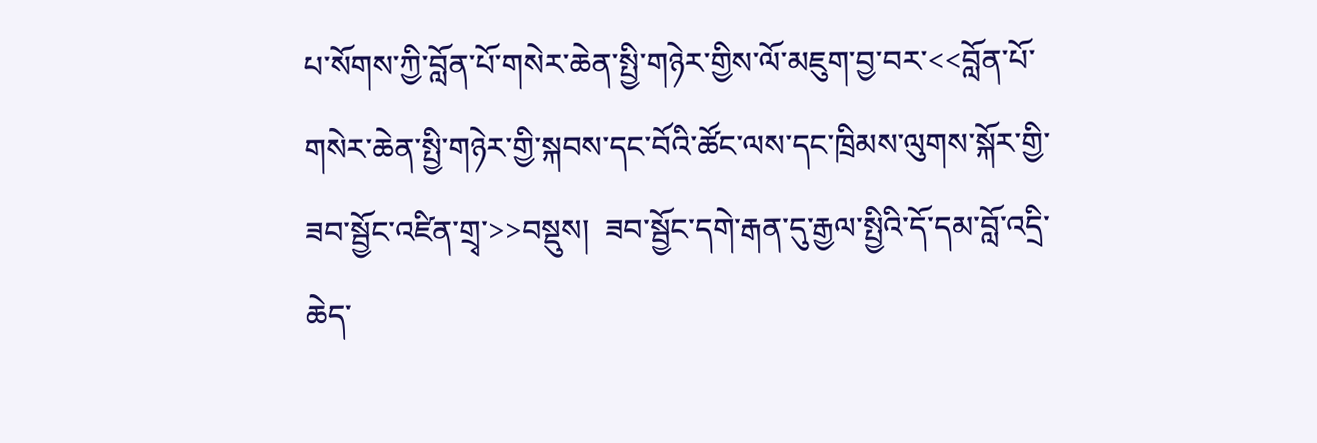པ་སོགས་ཀྱི་བློན་པོ་གསེར་ཆེན་སྤྱི་གཉེར་གྱིས་ལོ་མཇུག་བྱ་བར་<<བློན་པོ་གསེར་ཆེན་སྤྱི་གཉེར་གྱི་སྐབས་དང་བོའི་ཚོང་ལས་དང་ཁྲིམས་ལུགས་སྐོར་གྱི་ཟབ་སྦྱོང་འཛིན་གྲྭ་>>བསྡུས།  ཟབ་སྦྱོང་དགེ་རྒན་དུ་རྒྱལ་སྤྱིའི་དོ་དམ་བློ་འདྲི་ཆེད་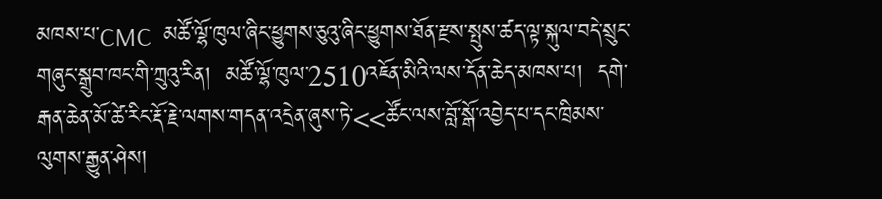མཁས་པ་CMC  མཚོ་ལྷོ་ཁུལ་ཞིང་ཕྱུགས་ཅུའུ་ཞིང་ཕྱུགས་ཐོན་རྫས་སྤུས་ཚད་ལྟ་སྐུལ་བདེ་སྲུང་གཞུང་སྒྲུབ་ཁང་གི་ཀྲུའུ་རིན།  མཚོ་ལྷོ་ཁུལ་2510འཇོན་མིའི་ལས་དོན་ཆེད་མཁས་པ།  དགེ་རྒན་ཆེན་མོ་ཚེ་རིང་རྡོ་རྗེ་ལགས་གདན་འདྲེན་ཞུས་ཏེ་<<ཚོང་ལས་བློ་སྒོ་འབྱེད་པ་དང་ཁྲིམས་ལུགས་རྒྱུན་ཤེས།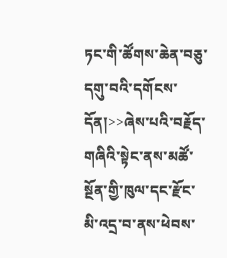ཏང་གི་ཚོགས་ཆེན་བཅུ་དགུ་བའི་དགོངས་དོན།>>ཞེས་པའི་བརྗོད་གཞིའི་སྟེང་ནས་མཚོ་སྔོན་གྱི་ཁུལ་དང་རྫོང་མི་འདྲ་བ་ནས་ཕེབས་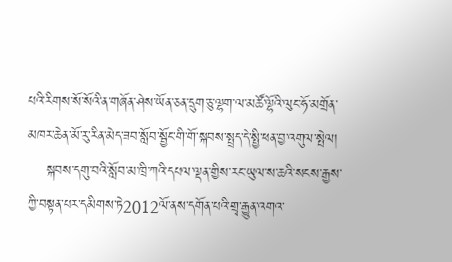པའི་རིགས་སོ་སོའི་ན་གཞོན་ཤེས་ཡོན་ཅན་དྲུག་ཅུ་ལྷག་ལ་མཚོ་ལྷོའི་ལུང་ཧོ་མགྲོན་མཁར་ཆེན་མོ་རུ་རིན་མེད་ཟབ་སློབ་སྦྱོང་གི་གོ་སྐབས་སྤྲད་དེ་སྤྱི་ཕན་བྱ་འགུལ་སྤེལ།
    སྐབས་དགུ་བའི་སློབ་མ་ཁྲི་ཀའི་དཔལ་ལྡན་གྱིས་རང་ཡུལ་ས་ཆའི་སངས་རྒྱས་ཀྱི་བསྟན་པར་དམིགས་ཏེ2012ལོ་ནས་དགོན་པའི་གྲྭ་རྒྱུན་འགའ་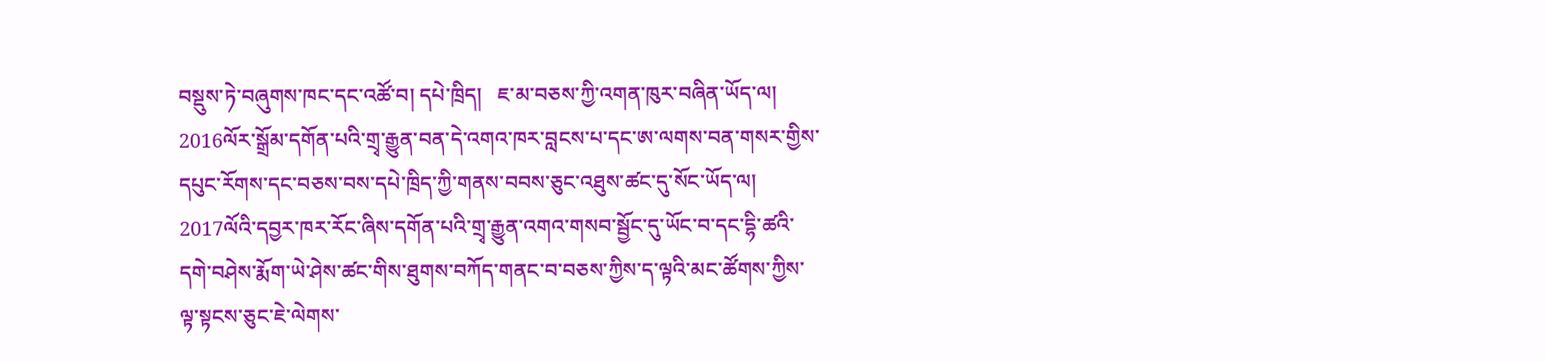བསྡུས་ཏེ་བཞུགས་ཁང་དང་འཚོ་བ། དཔེ་ཁྲིད།   ཇ་མ་བཅས་ཀྱི་འགན་ཁུར་བཞིན་ཡོད་ལ།  2016ལོར་སྒྲོམ་དགོན་པའི་གྲྭ་རྒྱུན་བན་དེ་འགའ་ཁར་བླངས་པ་དང་ཨ་ལགས་བན་གསར་གྱིས་དཔུང་རོགས་དང་བཅས་བས་དཔེ་ཁྲིད་ཀྱི་གནས་བབས་ཅུང་འཐུས་ཚང་དུ་སོང་ཡོད་ལ། 2017ལོའི་དབྱར་ཁར་རོང་ཞིས་དགོན་པའི་གྲྭ་རྒྱུན་འགའ་གསབ་སྦྱོང་དུ་ཡོང་བ་དང་དྷི་ཚའི་དགེ་བཤེས་རྨོག་ཡེ་ཤེས་ཚང་གིས་ཐུགས་བཀོད་གནང་བ་བཅས་ཀྱིས་ད་ལྟའི་མང་ཚོགས་ཀྱིས་ལྟ་སྟངས་ཅུང་ཇེ་ལེགས་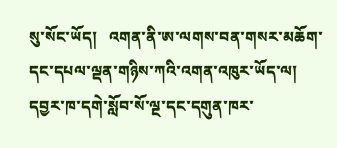སུ་སོང་ཡོད།   འགན་ནི་ཨ་ལགས་བན་གསར་མཆོག་དང་དཔལ་ལྡན་གཉིས་ཀའི་འགན་འཁུར་ཡོད་ལ།    དབྱར་ཁ་དགེ་སློབ་སོ་ལྔ་དང་དགུན་ཁར་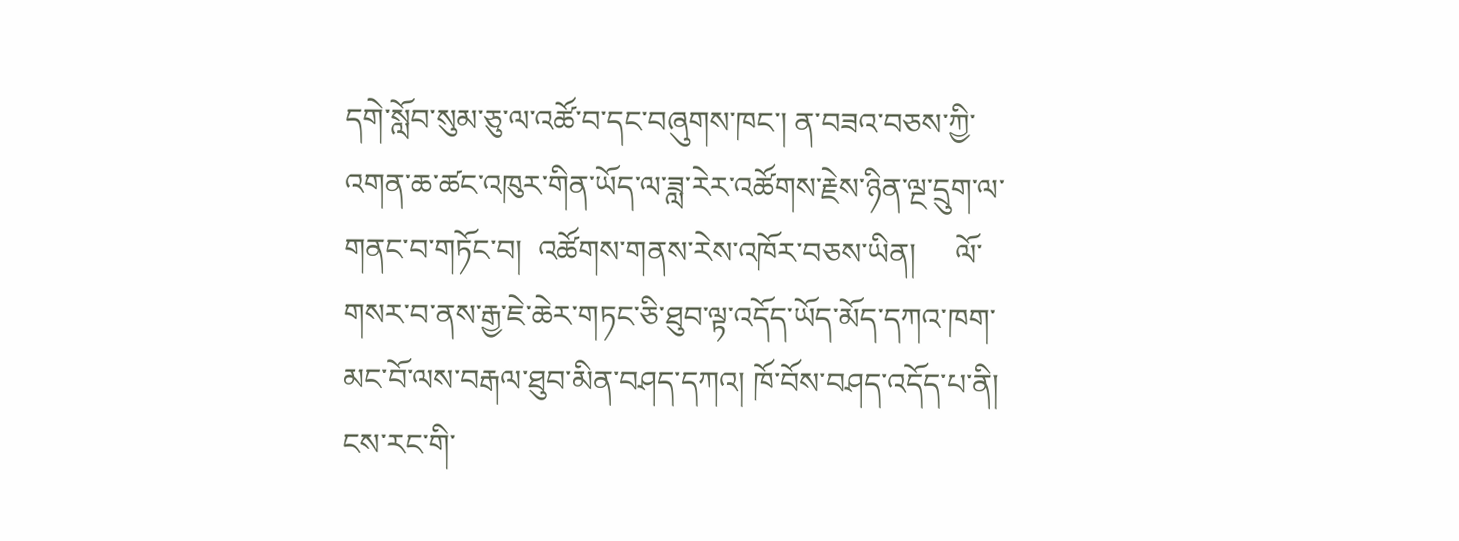དགེ་སློབ་སུམ་ཅུ་ལ་འཚོ་བ་དང་བཞུགས་ཁང་། ན་བཟའ་བཅས་ཀྱི་འགན་ཆ་ཚང་འཁུར་གིན་ཡོད་ལ་ཟླ་རེར་འཚོགས་རྗེས་ཉིན་ལྔ་དྲུག་ལ་གནང་བ་གཏོང་བ།  འཚོགས་གནས་རེས་འཁོར་བཅས་ཡིན།     ལོ་གསར་བ་ནས་རྒྱ་ཇེ་ཆེར་གཏང་ཅི་ཐུབ་ལྟ་འདོད་ཡོད་མོད་དཀའ་ཁག་མང་བོ་ལས་བརྒལ་ཐུབ་མིན་བཤད་དཀའ། ཁོ་བོས་བཤད་འདོད་པ་ནི།   ངས་རང་གི་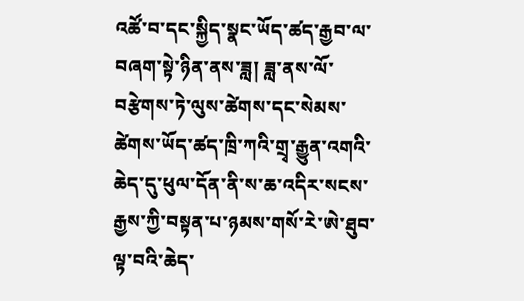འཚོ་བ་དང་སྐྱིད་སྣང་ཡོད་ཚད་རྒྱབ་ལ་བཞག་སྟེ་ཉིན་ནས་ཟླ། ཟླ་ནས་ལོ་བརྩེགས་ཏེ་ལུས་ཚེགས་དང་སེམས་ཚེགས་ཡོད་ཚད་ཁྲི་ཀའི་གྲྭ་རྒྱུན་འགའི་ཆེད་དུ་ཕུལ་དོན་ནི་ས་ཆ་འདིར་སངས་རྒྱས་ཀྱི་བསྟན་པ་ཉམས་གསོ་རེ་ཨེ་ཐུབ་ལྟ་བའི་ཆེད་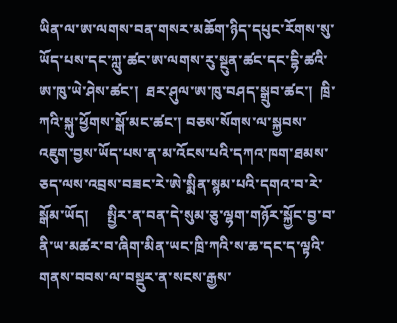ཡིན་ལ་ཨ་ལགས་བན་གསར་མཆོག་ཉིད་དཔུང་རོགས་སུ་ཡོད་པས་དང་ཀླུ་ཚང་ཨ་ལགས་རུ་སྔུན་ཚང་དང་དྷི་ཚའི་ཨ་ཁུ་ཡེ་ཤེས་ཚང་།  ཐར་ཤུལ་ཨ་ཁུ་བཤད་སྒྲུབ་ཚང་།  ཁྲི་ཀའི་སྐུ་ཕྱོགས་སྒོ་མང་ཚང་། བཅས་སོགས་ལ་སྐྱབས་འཇུག་བྱས་ཡོད་པས་ན་མ་འོངས་པའི་དཀའ་ཁག་ཐམས་ཅད་ལས་འབྲས་བཟང་རེ་ཨེ་སྨིན་སྙམ་པའི་དགའ་བ་རེ་སྒོམ་ཡོད།     སྤྱིར་ན་བན་དེ་སུམ་ཅུ་ལྷག་གཉོར་སྐྱོང་བྱ་བ་ནི་ཡ་མཚར་བ་ཞིག་མིན་ཡང་ཁྲི་ཀའི་ས་ཆ་དང་ད་ལྟའི་གནས་བབས་ལ་བསྡུར་ན་སངས་རྒྱས་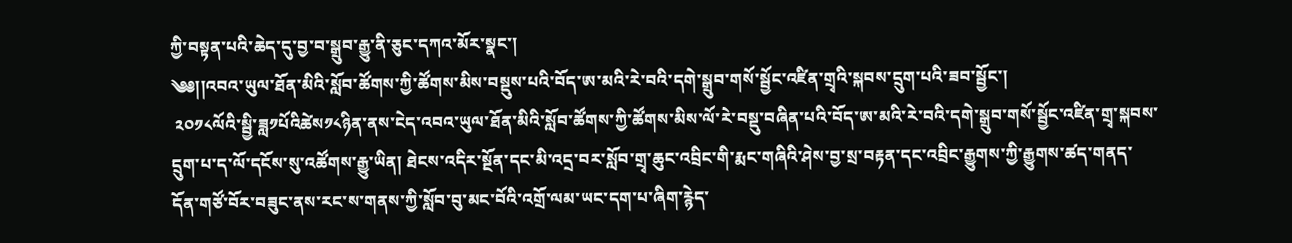ཀྱི་བསྟན་པའི་ཆེད་དུ་བྱ་བ་སྒྲུབ་རྒྱུ་ནི་ཅུང་དཀའ་མོར་སྣང་།
༄༅།།འབའ་ཡུལ་ཐོན་མིའི་སློབ་ཚོགས་ཀྱི་ཚོགས་མིས་བསྡུས་པའི་བོད་ཨ་མའི་རེ་བའི་དགེ་སྒྲུབ་གསོ་སྦྱོང་འཛིན་གྲྭའི་སྐབས་དྲུག་པའི་ཟབ་སྦྱོང་།
 ༢༠༡༨ལོའི་སྦྱི་ཟླ༡པོའིཚེས༡༨ཉིན་ནས་ངེད་འབའ་ཡུལ་ཐོན་མིའི་སློབ་ཚོགས་ཀྱི་ཚོགས་མིས་ལོ་རེ་བསྡུ་བཞིན་པའི་བོད་ཨ་མའི་རེ་བའི་དགེ་སྒྲུབ་གསོ་སྦྱོང་འཛིན་གྲྭ་སྐབས་དྲུག་པ་ད་ལོ་དངོས་སུ་འཚོགས་རྒྱུ་ཡིན། ཐེངས་འདིར་སྔོན་དང་མི་འདྲ་བར་སློབ་གྲྭ་ཆུང་འབྲིང་གི་རྨང་གཞིའི་ཤེས་བྱ་སྲ་བརྟན་དང་འབྲིང་རྒྱུགས་ཀྱི་རྒྱུགས་ཚད་གནད་དོན་གཙོ་བོར་བཟུང་ནས་རང་ས་གནས་ཀྱི་སློབ་བུ་མང་བོའི་འགྲོ་ལམ་ཡང་དག་པ་ཞིག་རྙེད་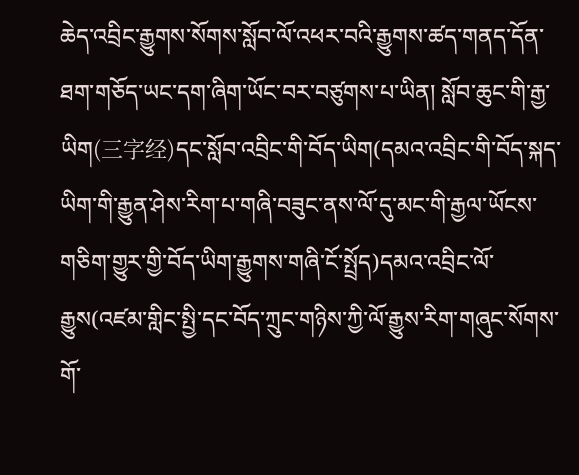ཆེད་འབྲིང་རྒྱུགས་སོགས་སློབ་ལོ་འཕར་བའི་རྒྱུགས་ཚད་གནད་དོན་ཐག་གཅོད་ཡང་དག་ཞིག་ཡོང་བར་བཙུགས་པ་ཡིན། སློབ་ཆུང་གི་རྒྱ་ཡིག(三字经)དང་སློབ་འབྲིང་གི་བོད་ཡིག(དམའ་འབྲིང་གི་བོད་སྐད་ཡིག་གི་རྒྱུན་ཤེས་རིག་པ་གཞི་བཟུང་ནས་ལོ་དུ་མང་གི་རྒྱལ་ཡོངས་གཅིག་གྱུར་གྱི་བོད་ཡིག་རྒྱུགས་གཞི་ངོ་སྤྲོད)དམའ་འབྲིང་ལོ་རྒྱུས(འཛམ་གླིང་སྤྱི་དང་བོད་ཀྲུང་གཉིས་ཀྱི་ལོ་རྒྱུས་རིག་གཞུང་སོགས་གོ་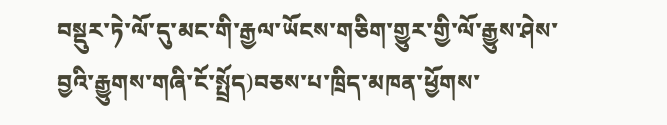བསྡུར་ཏེ་ལོ་དུ་མང་གི་རྒྱལ་ཡོངས་གཅིག་གྱུར་གྱི་ལོ་རྒྱུས་ཤེས་བྱའི་རྒྱུགས་གཞི་ངོ་སྤྲོད)བཅས་པ་ཁྲིད་མཁན་ཕྱོགས་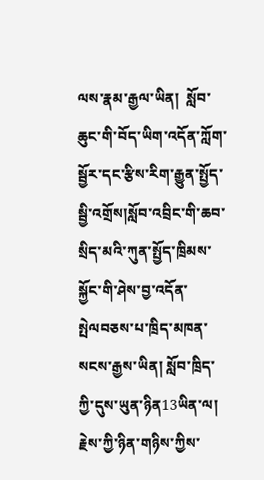ལས་རྣམ་རྒྱལ་ཡིན།  སློབ་ཆུང་གི་བོད་ཡིག་འདོན་ཀློག་སྦྱོར་དང་རྩིས་རིག་རྒྱུན་སྤྱོད་སྦྱི་འགྲོས།སློབ་འབྲིང་གི་ཆབ་སྲིད་མའི་ཀུན་སྤྱོད་ཁྲིམས་སྐྱོང་གི་ཤེས་བྱ་འདོན་སྤེལབཅས་པ་ཁྲིད་མཁན་སངས་རྒྱས་ཡིན། སློབ་ཁྲིད་ཀྱི་དུས་ཡུན་ཉིན13ཡིན་ལ། རྗེས་ཀྱི་ཉིན་གཉིས་ཀྱིས་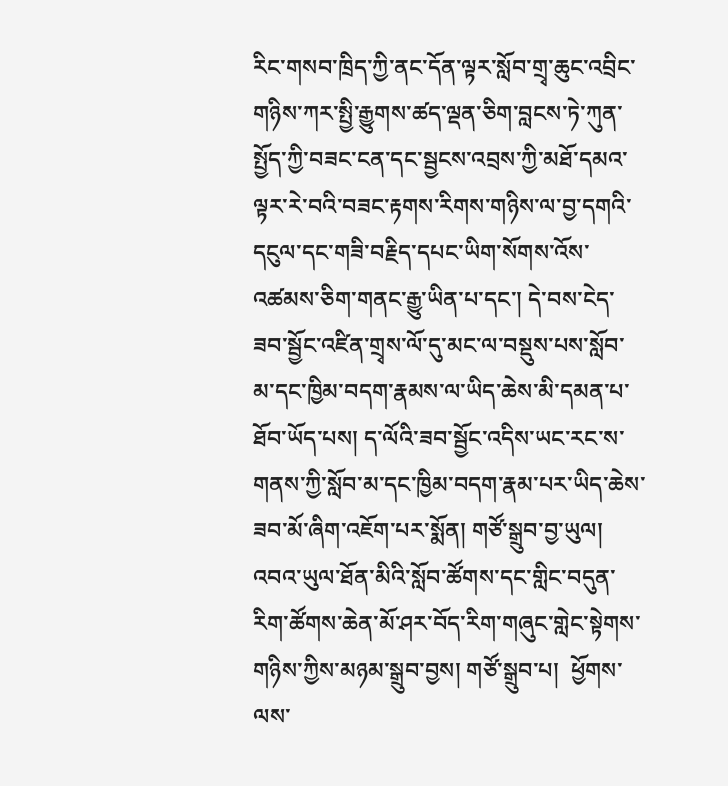རིང་གསབ་ཁྲིད་ཀྱི་ནང་དོན་ལྟར་སློབ་གྲྭ་ཆུང་འབྲིང་གཉིས་ཀར་སྤྱི་རྒྱུགས་ཚད་ལྡན་ཅིག་བླངས་ཏེ་ཀུན་སྤྱོད་ཀྱི་བཟང་ངན་དང་སྦྱངས་འབྲས་ཀྱི་མཐོ་དམའ་ལྟར་རེ་བའི་བཟང་རྟགས་རིགས་གཉིས་ལ་བྱ་དགའི་དངུལ་དང་གཟི་བརྗིད་དཔང་ཡིག་སོགས་འོས་འཚམས་ཅིག་གནང་རྒྱུ་ཡིན་པ་དང་། དེ་བས་ངེད་ཟབ་སྦྱོང་འཛིན་གྲྭས་ལོ་དུ་མང་ལ་བསྡུས་པས་སློབ་མ་དང་ཁྱིམ་བདག་རྣམས་ལ་ཡིད་ཆེས་མི་དམན་པ་ཐོབ་ཡོད་པས། ད་ལོའི་ཟབ་སྦྱོང་འདིས་ཡང་རང་ས་གནས་ཀྱི་སློབ་མ་དང་ཁྱིམ་བདག་རྣམ་པར་ཡིད་ཆེས་ཟབ་མོ་ཞིག་འཇོག་པར་སྨོན། གཙོ་སྒྲུབ་བྱ་ཡུལ། འབའ་ཡུལ་ཐོན་མིའི་སློབ་ཚོགས་དང་གླིང་བདུན་རིག་ཚོགས་ཆེན་མོ་ཤར་བོད་རིག་གཞུང་གླེང་སྟེགས་གཉིས་ཀྱིས་མཉམ་སྒྲུབ་བྱས། གཙོ་སྒྲུབ་པ།  ཕྱོགས་ལས་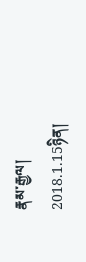རྣམ་རྒྱལ།    2018.1.15ཉིན།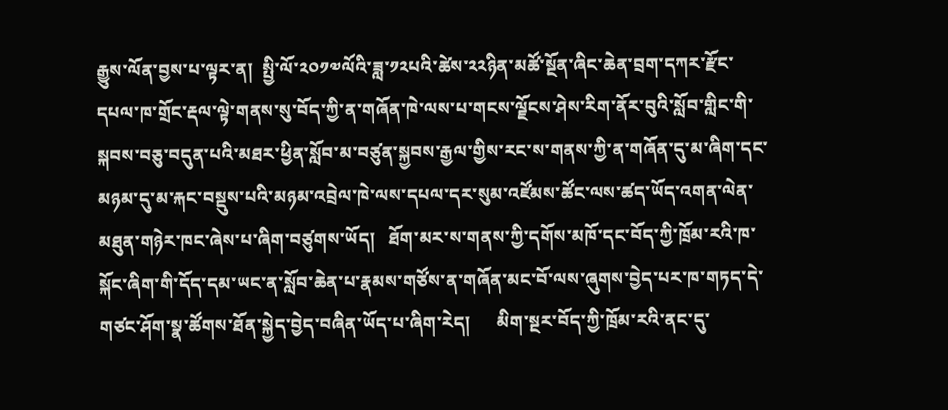རྒྱུས་ལོན་བྱས་པ་ལྟར་ན།  སྤྱི་ལོ་༢༠༡༧ལོའི་ཟླ་༡༢པའི་ཚེས་༢༢ཉིན་མཚོ་སྔོན་ཞིང་ཆེན་བྲག་དཀར་རྫོང་དཔལ་ཁ་གྲོང་རྡལ་ལྟེ་གནས་སུ་བོད་ཀྱི་ན་གཞོན་ཁེ་ལས་པ་གངས་ལྗོངས་ཤེས་རིག་ནོར་བུའི་སློབ་གླིང་གི་སྐབས་བཅུ་བདུན་པའི་མཐར་ཕྱིན་སློབ་མ་བཙུན་སྐྱབས་རྒྱལ་གྱིས་རང་ས་གནས་ཀྱི་ན་གཞོན་དུ་མ་ཞིག་དང་མཉམ་དུ་མ་རྐང་བསྡུས་པའི་མཉམ་འབྲེལ་ཁེ་ལས་དཔལ་དར་སུམ་འཛོམས་ཚོང་ལས་ཚད་ཡོད་འགན་ལེན་མཐུན་གཉེར་ཁང་ཞེས་པ་ཞིག་བཙུགས་ཡོད།   ཐོག་མར་ས་གནས་ཀྱི་དགོས་མཁོ་དང་བོད་ཀྱི་ཁྲོམ་རའི་ཁ་སྐོང་ཞིག་གི་དོད་དམ་ཡང་ན་སློབ་ཆེན་པ་རྣམས་གཙོས་ན་གཞོན་མང་བོ་ལས་ཞུགས་བྱེད་པར་ཁ་གཏད་དེ་གཙང་ཤོག་སྣ་ཚོགས་ཐོན་སྐྱེད་བྱེད་བཞིན་ཡོད་པ་ཞིག་རེད།      མིག་སྔར་བོད་ཀྱི་ཁྲོམ་རའི་ནང་དུ་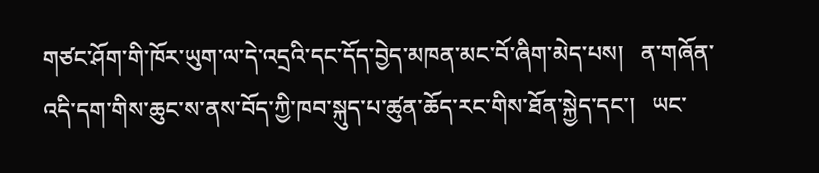གཙང་ཤོག་གི་ཁོར་ཡུག་ལ་དེ་འདྲའི་དང་དོད་བྱེད་མཁན་མང་བོ་ཞིག་མེད་པས།   ན་གཞོན་འདི་དག་གིས་ཆུང་ས་ནས་བོད་ཀྱི་ཁབ་སྐུད་པ་ཚུན་ཆོད་རང་གིས་ཐོན་སྐྱེད་དང་།   ཡང་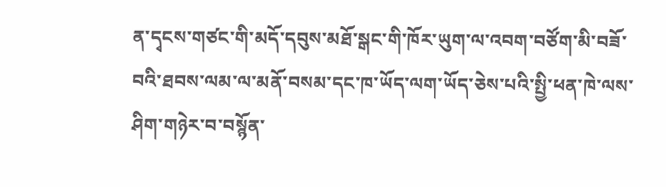ན་དྭངས་གཙང་གི་མདོ་དབུས་མཐོ་སྒང་གི་ཁོར་ཡུག་ལ་འབག་བཙོག་མི་བཟོ་བའི་ཐབས་ལམ་ལ་མནོ་བསམ་དང་ཁ་ཡོད་ལག་ཡོད་ཅེས་པའི་སྤྱི་ཕན་ཁེ་ལས་ཤིག་གཉེར་བ་བསྙོན་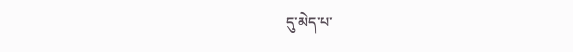དུ་མེད་པ་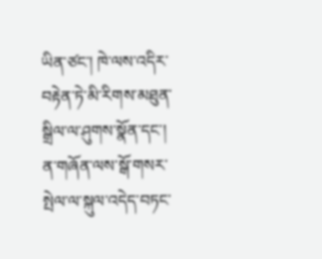ཡིན་ཙང་། ཁེ་ལས་འདིར་བརྟེན་ཏེ་མི་རིགས་མཐུན་སྒྲིལ་ལ་ཤུགས་སྣོན་དང་།  ན་གཞོན་ལས་སྒོ་གསར་སྤེལ་ལ་སྐུལ་འདེད་བཏང་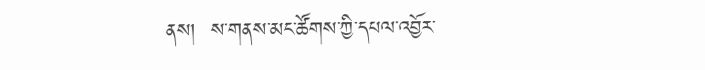ནས།  ས་གནས་མང་ཚོགས་ཀྱི་དཔལ་འབྱོར་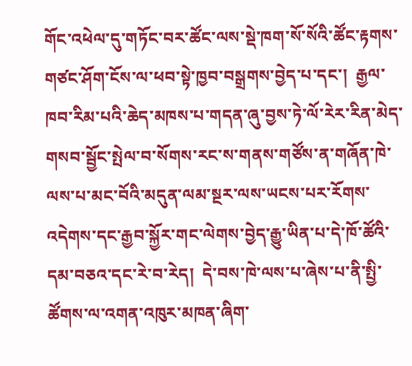གོང་འཕེལ་དུ་གཏོང་བར་ཚོང་ལས་སྡེ་ཁག་སོ་སོའི་ཚོང་རྟགས་གཙང་ཤོག་ངོས་ལ་ཕབ་སྟེ་ཁྱབ་བསྒྲགས་བྱེད་པ་དང་།  རྒྱལ་ཁབ་རིམ་པའི་ཆེད་མཁས་པ་གདན་ཞུ་བྱས་ཏེ་ལོ་རེར་རིན་མེད་གསབ་སྦྱོང་སྤེལ་བ་སོགས་རང་ས་གནས་གཙོས་ན་གཞོན་ཁེ་ལས་པ་མང་བོའི་མདུན་ལམ་སྔར་ལས་ཡངས་པར་རོགས་འདེགས་དང་རྒྱབ་སྐྱོར་གང་ལེགས་བྱེད་རྒྱུ་ཡིན་པ་དེ་ཁོ་ཚོའི་དམ་བཅའ་དང་རེ་བ་རེད།  དེ་བས་ཁེ་ལས་པ་ཞེས་པ་ནི་སྤྱི་ཚོགས་ལ་འགན་འཁུར་མཁན་ཞིག་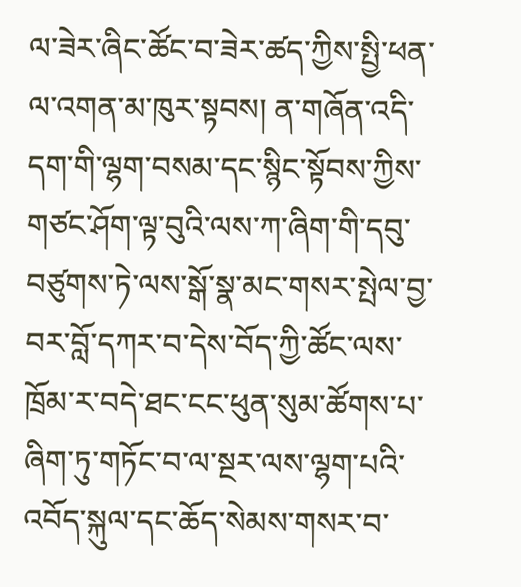ལ་ཟེར་ཞིང་ཚོང་བ་ཟེར་ཚད་ཀྱིས་སྤྱི་ཕན་ལ་འགན་མ་ཁུར་སྟབས། ན་གཞོན་འདི་དག་གི་ལྷག་བསམ་དང་སྙིང་སྟོབས་ཀྱིས་གཙང་ཤོག་ལྟ་བུའི་ལས་ཀ་ཞིག་གི་དབུ་བཙུགས་ཏེ་ལས་སྒོ་སྣ་མང་གསར་སྤེལ་བྱ་བར་བློ་དཀར་བ་དེས་བོད་ཀྱི་ཚོང་ལས་ཁྲོམ་ར་བདེ་ཐང་ངང་ཕུན་སུམ་ཚོགས་པ་ཞིག་ཏུ་གཏོང་བ་ལ་སྔར་ལས་ལྷག་པའི་འབོད་སྐུལ་དང་ཆོད་སེམས་གསར་བ་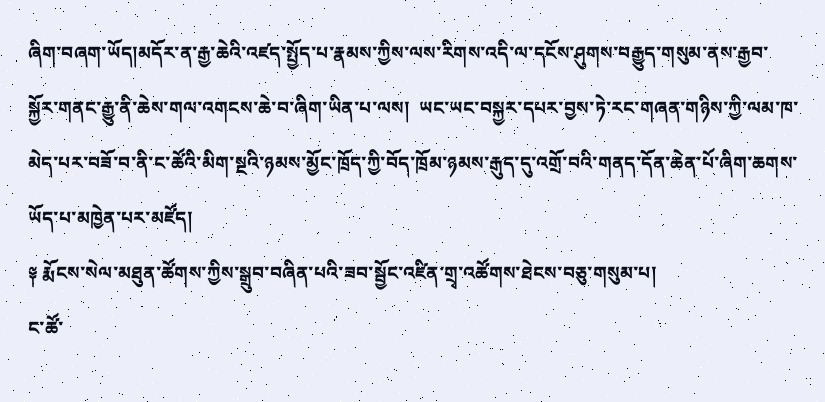ཞིག་བཞག་ཡོད།མདོར་ན་རྒྱ་ཆེའི་འཛད་སྤྱོད་པ་རྣམས་ཀྱིས་ལས་རིགས་འདི་ལ་དངོས་ཤུགས་བརྒྱུད་གསུམ་ནས་རྒྱབ་སྐྱོར་གནང་རྒྱུ་ནི་ཆེས་གལ་འགངས་ཆེ་བ་ཞིག་ཡིན་པ་ལས།  ཡང་ཡང་བསྐྱར་དཔར་བྱས་ཏེ་རང་གཞན་གཉིས་ཀྱི་ལམ་ཁ་མེད་པར་བཟོ་བ་ནི་ང་ཚོའི་མིག་སྔའི་ཉམས་མྱོང་ཁྲོད་ཀྱི་བོད་ཁྲོམ་ཉམས་རྒུད་དུ་འགྲོ་བའི་གནད་དོན་ཆེན་པོ་ཞིག་ཆགས་ཡོད་པ་མཁྱེན་པར་མཛོད།
༈ རྨོངས་སེལ་མཐུན་ཚོགས་ཀྱིས་སྒྲུབ་བཞིན་པའི་ཟབ་སྦྱོང་འཛིན་གྲྭ་འཚོགས་ཐེངས་བཅུ་གསུམ་པ།
ང་ཚོ་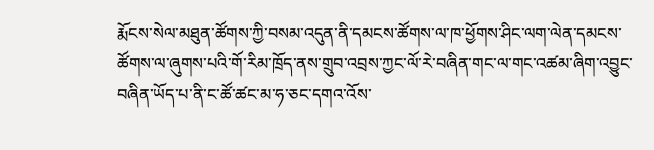རྨོངས་སེལ་མཐུན་ཚོགས་ཀྱི་བསམ་འདུན་ནི་དམངས་ཚོགས་ལ་ཁ་ཕྱོགས་ཤིང་ལག་ལེན་དམངས་ཚོགས་ལ་ཞུགས་པའི་གོ་རིམ་ཁྲོད་ནས་གྲུབ་འབྲས་ཀྱང་ལོ་རེ་བཞིན་གང་ལ་གང་འཚམ་ཞིག་འབྱུང་བཞིན་ཡོད་པ་ནི་ང་ཚོ་ཚང་མ་ཧ་ཅང་དགའ་འོས་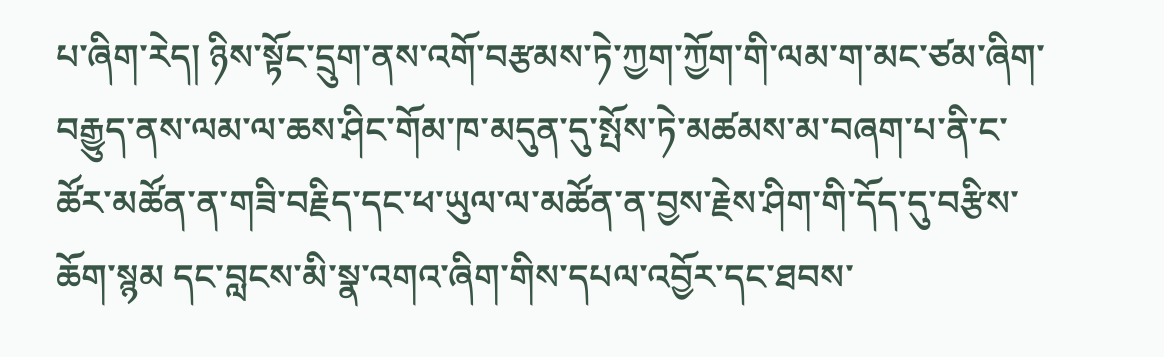པ་ཞིག་རེད། ཉིས་སྟོང་དྲུག་ནས་འགོ་བརྩམས་ཏེ་ཀྱག་ཀྱོག་གི་ལམ་ག་མང་ཙམ་ཞིག་བརྒྱུད་ནས་ལམ་ལ་ཆས་ཤིང་གོམ་ཁ་མདུན་དུ་སྤོས་ཏེ་མཚམས་མ་བཞག་པ་ནི་ང་ཚོར་མཚོན་ན་གཟི་བརྗིད་དང་ཕ་ཡུལ་ལ་མཚོན་ན་བྱས་རྗེས་ཤིག་གི་དོད་དུ་བརྩིས་ཆོག་སྙམ དང་བླངས་མི་སྣ་འགའ་ཞིག་གིས་དཔལ་འབྱོར་དང་ཐབས་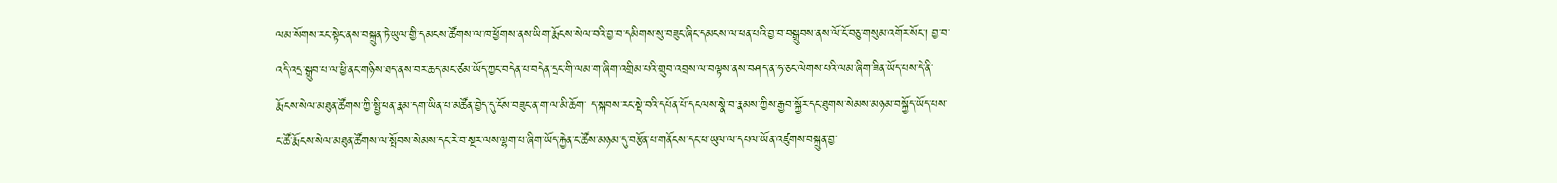ལམ་སོགས་རང་སྟེང་ནས་བསྐྲུན་ཏེ་ཡུལ་གྱི་དམངས་ཚོགས་ལ་ཁ་ཕྱོགས་ནས་ཡིག་རྨོངས་སེལ་བའི་བྱ་བ་དམིགས་སུ་བཟུང་ཞིང་དམངས་ལ་ཕན་པའི་བྱ་བ་བསྒྲུབས་ནས་ལོ་ངོ་བཅུ་གསུམ་འགོར་སོང་། བྱ་བ་འདི་འདྲ་སྒྲུབ་པ་ལ་ཕྱི་ནང་གཉིས་ཐད་ནས་བར་ཆད་མང་ཙམ་ཡོད་ཀྱང་བདེན་པ་བདེན་དྲང་གི་ལམ་ག་ཞིག་འགྲིམ་པའི་གྲུབ་འབྲས་ལ་བལྟས་ནས་བཤད་ན་ཧ་ཅང་ལེགས་པའི་ལམ་ཞིག་ཟིན་ཡོད་པས་དེ་ནི་རྨོངས་སེལ་མཐུན་ཚོགས་ཀྱི་སྤྱི་ཕན་རྣམ་དག་ཡིན་པ་མཚོན་བྱེད་དུ་ངོས་བཟུང་ན་ག་ལ་མི་ཆོག་ ད་སྐབས་རང་སྡེ་བའི་དཔོན་པོ་དངལས་སྣེ་བ་རྣམས་ཀྱིས་རྒྱབ་སྐྱོར་དང་ཐུགས་སེམས་མཉམ་བསྐྱོད་ཡོད་པས་ང་ཚོ་རྨོངས་སེལ་མཐུན་ཚོགས་ལ་སྤོབས་སེམས་དང་རེ་བ་སྔར་ལས་ལྷག་པ་ཞིག་ཡོད་རྐྱེན་ང་ཚོས་མཉམ་དུ་བརྩོན་པ་གནོངས་དང་ཕ་ཡུལ་ལ་དཔལ་ཡོན་འཛུགས་བསྐྲུན་བྱ་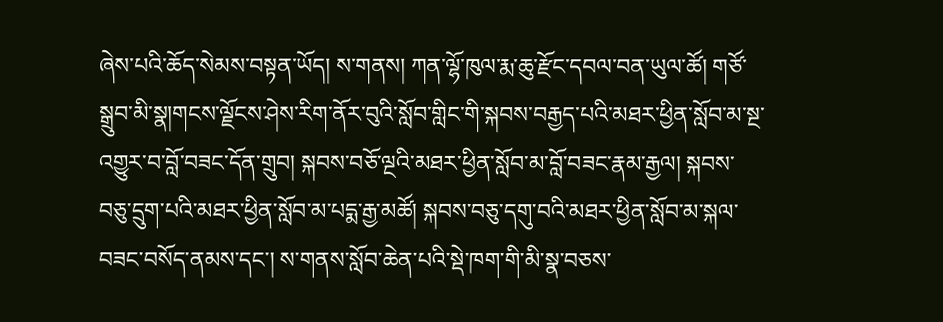ཞེས་པའི་ཆོད་སེམས་བསྟན་ཡོད། ས་གནས། ཀན་ལྷོ་ཁུལ་རྨ་ཆུ་རྫོང་དབལ་བན་ཡུལ་ཚོ། གཙོ་སྒྲུབ་མི་སྣ།གངས་ལྗོངས་ཤེས་རིག་ནོར་བུའི་སློབ་གླིང་གི་སྐབས་བརྒྱད་པའི་མཐར་ཕྱིན་སློབ་མ་སྔ་འགྱུར་བ་བློ་བཟང་དོན་གྲུབ། སྐབས་བཅོ་ལྔའི་མཐར་ཕྱིན་སློབ་མ་བློ་བཟང་རྣམ་རྒྱལ། སྐབས་བཅུ་དྲུག་པའི་མཐར་ཕྱིན་སློབ་མ་པདྨ་རྒྱ་མཚོ། སྐབས་བཅུ་དགུ་བའི་མཐར་ཕྱིན་སློབ་མ་སྐལ་བཟང་བསོད་ནམས་དང་། ས་གནས་སློབ་ཆེན་པའི་སྡེ་ཁག་གི་མི་སྣ་བཅས་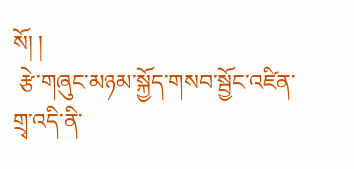སོ། །
 རྩེ་གཞུང་མཉམ་སྐྱོད་གསབ་སྦྱོང་འཛིན་གྲྭ་འདི་ནི་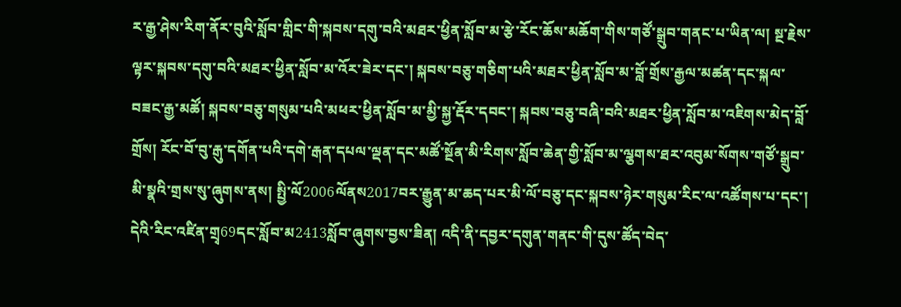ར་རྒྱ་ཤེས་རིག་ནོར་བུའི་སློབ་གླིང་གི་སྐབས་དགུ་བའི་མཐར་ཕྱིན་སློབ་མ་རྩེ་རོང་ཆོས་མཆོག་གིས་གཙོ་སྒྲུབ་གནང་པ་ཡིན་ལ། སྔ་རྗེས་ལྟར་སྐབས་དགུ་བའི་མཐར་ཕྱིན་སློབ་མ་འོར་ཟེར་དང་། སྐབས་བཅུ་གཅིག་པའི་མཐར་ཕྱིན་སློབ་མ་བློ་གྲོས་རྒྱལ་མཚན་དང་སྐལ་བཟང་རྒྱ་མཚོ། སྐབས་བཅུ་གསུམ་པའི་མཕར་ཕྱིན་སློབ་མ་མྱི་སྐྱ་རྡོར་དབང་། སྐབས་བཅུ་བཞི་བའི་མཐར་ཕྱིན་སློབ་མ་འཇིགས་མེད་བློ་གྲོས། རོང་བོ་བུ་རྒུ་དགོན་པའི་དགེ་རྒན་དཔལ་ལྡན་དང་མཚོ་སྔོན་མི་རིགས་སློབ་ཆེན་གྱི་སློབ་མ་ལྕགས་ཐར་འབུམ་སོགས་གཙོ་སྒྲུབ་མི་སྣའི་གྲས་སུ་ཞུགས་ནས། སྤྱི་ལོ2006ལོནས2017བར་རྒྱུན་མ་ཆད་པར་མི་ལོ་བཅུ་དང་སྐབས་ཉེར་གསུམ་རིང་ལ་འཚོགས་པ་དང་། དེའི་རིང་འཛིན་གྲྭ69དང་སློབ་མ2413སློབ་ཞུགས་བྱས་ཟིན། འདི་ནི་དབྱར་དགུན་གནང་གི་དུས་ཚོད་བེད་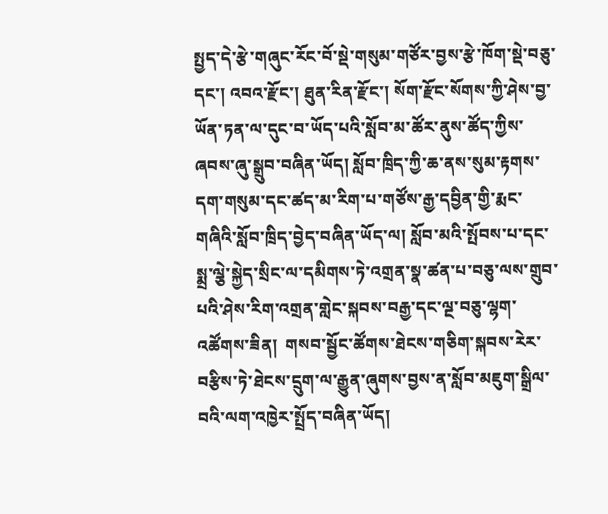སྤྱད་དེ་རྩེ་གཞུང་རོང་བོ་སྡེ་གསུམ་གཙོར་བྱས་རྩེ་ཁོག་སྡེ་བཅུ་དང་། འབའ་རྫོང་། ཐུན་རིན་རྫོང་། སོག་རྫོང་སོགས་ཀྱི་ཤེས་བྱ་ཡོན་ཏན་ལ་དུང་བ་ཡོད་པའི་སློབ་མ་ཚོར་ནུས་ཚོད་ཀྱིས་ཞབས་ཞུ་སྒྲུབ་བཞིན་ཡོད། སློབ་ཁྲིད་ཀྱི་ཆ་ནས་སུམ་རྟགས་དག་གསུམ་དང་ཚད་མ་རིག་པ་གཙོས་རྒྱ་དབྱིན་གྱི་རྨང་གཞིའི་སློབ་ཁྲིད་བྱེད་བཞིན་ཡོད་ལ། སློབ་མའི་སྤོབས་པ་དང་སྨྲ་ལྕེ་སྐྱེད་སྲིང་ལ་དམིགས་ཏེ་འགྲན་སྣ་ཚན་པ་བཅུ་ལས་གྲུབ་པའི་ཤེས་རིག་འགྲན་གླེང་སྐབས་བརྒྱ་དང་ལྔ་བཅུ་ལྷག་འཚོགས་ཟིན།  གསབ་སྦྱོང་ཚོགས་ཐེངས་གཅིག་སྐབས་རེར་བརྩིས་ཏེ་ཐེངས་དྲུག་ལ་རྒྱུན་ཞུགས་བྱས་ན་སློབ་མཇུག་སྒྲིལ་བའི་ལག་འཁྱེར་སྤྲོད་བཞིན་ཡོད།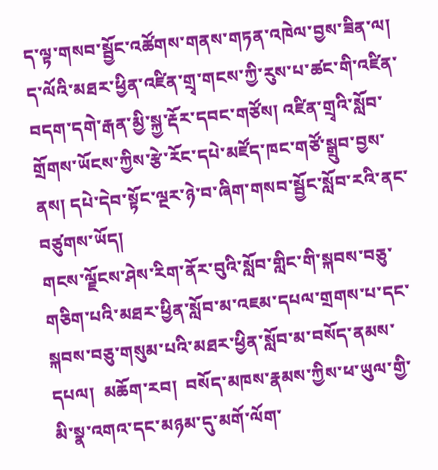ད་ལྟ་གསབ་སྦྱོང་འཚོགས་གནས་གཏན་འཁེལ་བྱས་ཟིན་ལ། ད་ལོའི་མཐར་ཕྱིན་འཛིན་གྲྭ་གངས་ཀྱི་རུས་པ་ཚང་གི་འཛིན་བདག་དགེ་རྒན་མྱི་སྐྱ་རྡོར་དབང་གཙོས། འཛིན་གྲྭའི་སློབ་གྲོགས་ཡོངས་ཀྱིས་རྩེ་རོང་དཔེ་མཛོད་ཁང་གཙོ་སྒྲུབ་བྱས་ནས། དཔེ་དེབ་སྟོང་ལྔར་ཉེ་བ་ཞིག་གསབ་སྦྱོང་སློབ་རའི་ནང་བཙུགས་ཡོད།
གངས་ལྗོངས་ཤེས་རིག་ནོར་བུའི་སློབ་གླིང་གི་སྐབས་བཅུ་གཅིག་པའི་མཐར་ཕྱིན་སློབ་མ་འཇམ་དཔལ་གྲགས་པ་དང་སྐབས་བཅུ་གསུམ་པའི་མཐར་ཕྱིན་སློབ་མ་བསོད་ནམས་དཔལ།  མཆོག་རབ།  བསོད་མཁས་རྣམས་ཀྱིས་ཕ་ཡུལ་གྱི་མི་སྣ་འགའ་དང་མཉམ་དུ་མགོ་ལོག་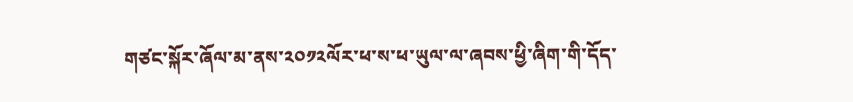གཙང་སྐོར་ཞོལ་མ་ནས་༢༠༡༢ལོར་ཕ་ས་ཕ་ཡུལ་ལ་ཞབས་ཕྱི་ཞིག་གི་དོད་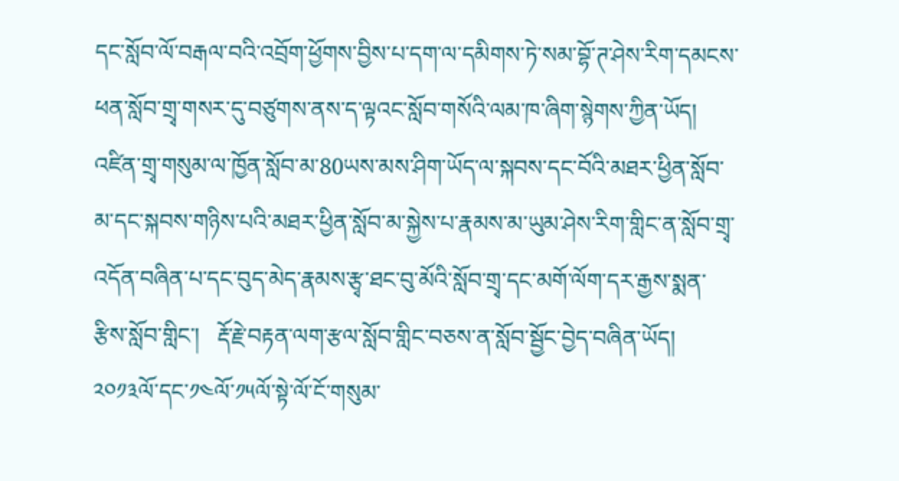དང་སློབ་ལོ་བརྒལ་བའི་འབྲོག་ཕྱོགས་བྱིས་པ་དག་ལ་དམིགས་ཏེ་སམ་བྷོ་ཊ་ཤེས་རིག་དམངས་ཕན་སློབ་གྲྭ་གསར་དུ་བཙུགས་ནས་ད་ལྟའང་སློབ་གསོའི་ལམ་ཁ་ཞིག་སྙེགས་ཀྱིན་ཡོད།  འཛིན་གྲྭ་གསུམ་ལ་ཁྱོན་སློབ་མ་80ཡས་མས་ཤིག་ཡོད་ལ་སྐབས་དང་བོའི་མཐར་ཕྱིན་སློབ་མ་དང་སྐབས་གཉིས་པའི་མཐར་ཕྱིན་སློབ་མ་སྐྱེས་པ་རྣམས་མ་ཡུམ་ཤེས་རིག་གླིང་ན་སློབ་གྲྭ་འདོན་བཞིན་པ་དང་བུད་མེད་རྣམས་རྩྭ་ཐང་བུ་མོའི་སློབ་གྲྭ་དང་མགོ་ལོག་དར་རྒྱས་སྨན་རྩིས་སློབ་གླིང་།   རྡོ་རྗེ་བརྟན་ལག་རྩལ་སློབ་གླིང་བཅས་ན་སློབ་སྦྱོང་བྱེད་བཞིན་ཡོད། ༢༠༡༣ལོ་དང་༡༤ལོ་༡༥ལོ་སྟེ་ལོ་ངོ་གསུམ་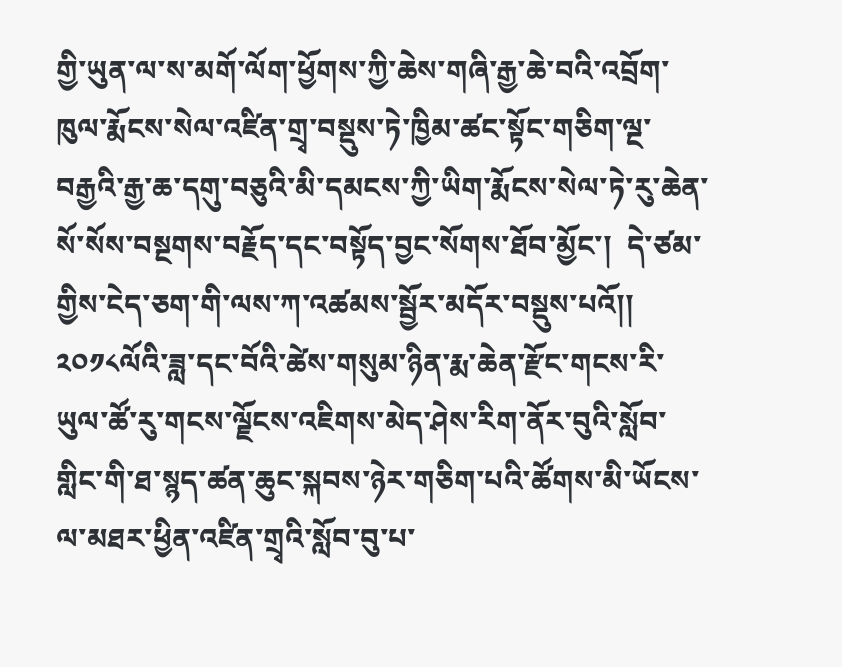གྱི་ཡུན་ལ་ས་མགོ་ལོག་ཕྱོགས་ཀྱི་ཆེས་གཞི་རྒྱ་ཆེ་བའི་འབྲོག་ཁུལ་རྨོངས་སེལ་འཛིན་གྲྭ་བསྡུས་ཏེ་ཁྱིམ་ཚང་སྟོང་གཅིག་ལྔ་བརྒྱའི་རྒྱ་ཆ་དགུ་བཅུའི་མི་དམངས་ཀྱི་ཡིག་རྨོངས་སེལ་ཏེ་རུ་ཆེན་སོ་སོས་བསྔགས་བརྗོད་དང་བསྟོད་བྱང་སོགས་ཐོབ་མྱོང་།  དེ་ཙམ་གྱིས་ངེད་ཅག་གི་ལས་ཀ་འཚམས་སྦྱོར་མདོར་བསྡུས་པའོ།།
༢༠༡༨ལོའི་ཟླ་དང་བོའི་ཚེས་གསུམ་ཉིན་རྨ་ཆེན་རྫོང་གངས་རི་ཡུལ་ཚོ་རུ་གངས་ལྗོངས་འཇིགས་མེད་ཤེས་རིག་ནོར་བུའི་སློབ་གླིང་གི་ཐ་སྙད་ཚན་ཆུང་སྐབས་ཉེར་གཅིག་པའི་ཚོགས་མི་ཡོངས་ལ་མཐར་ཕྱིན་འཛིན་གྲྭའི་སློབ་བུ་པ་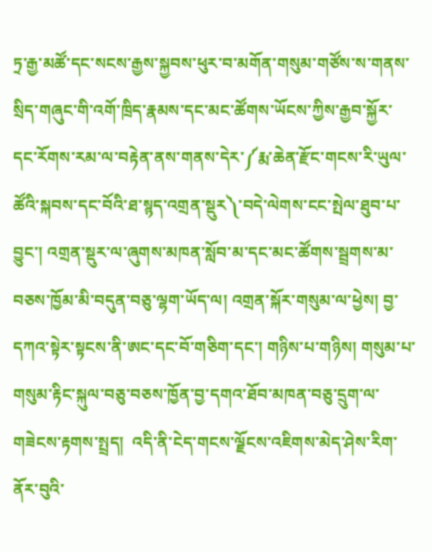ཏྲ་རྒྱ་མཚོ་དང་སངས་རྒྱས་སྐྱབས་ཕུར་བ་མགོན་གསུམ་གཙོས་ས་གནས་སྲིད་གཞུང་གི་འགོ་ཁྲིད་རྣམས་དང་མང་ཚོགས་ཡོངས་ཀྱིས་རྒྱབ་སྐྱོར་དང་རོགས་རམ་ལ་བརྟེན་ནས་གནས་དེར་༼རྨ་ཆེན་རྫོང་གངས་རི་ཡུལ་ཚོའི་སྐབས་དང་བོའི་ཐ་སྙད་འགྲན་སྡུར༽་བདེ་ལེགས་ངང་སྤེལ་ཐུབ་པ་བྱུང་། འགྲན་སྡུར་ལ་ཞུགས་མཁན་སློབ་མ་དང་མང་ཚོགས་སྦྲགས་མ་བཅས་ཁྱོམ་མི་བདུན་བཅུ་ལྷག་ཡོད་ལ། འགྲན་སྐོར་གསུམ་ལ་ཕྱེས། བྱ་དཀའ་སྟེར་སྟངས་ནི་ཨང་དང་བོ་གཅིག་དང་། གཉིས་པ་གཉིས། གསུམ་པ་གསུམ་རྟིང་སྐུལ་བཅུ་བཅས་ཁྱོན་བྱ་དགའ་ཐོབ་མཁན་བཅུ་དྲུག་ལ་གཟེངས་རྟགས་སྤྲད།  འདི་ནི་ངེད་གངས་ལྗོངས་འཇིགས་མེད་ཤེས་རིག་ནོར་བུའི་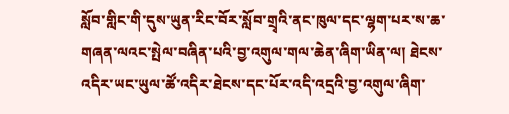སློབ་གླིང་གི་དུས་ཡུན་རིང་བོར་སློབ་གྲྭའི་ནང་ཁུལ་དང་ལྷག་པར་ས་ཆ་གཞན་ལའང་སྤེལ་བཞིན་པའི་བྱ་འགུལ་གལ་ཆེན་ཞིག་ཡིན་ལ། ཐེངས་འདིར་ཡང་ཡུལ་ཚོ་འདིར་ཐེངས་དང་པོར་འདི་འདྲའི་བྱ་འགུལ་ཞིག་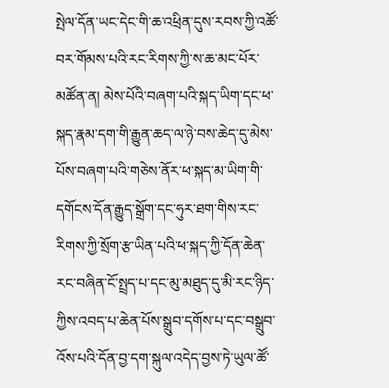སྤེལ་དོན་ཡང་དེང་གི་ཆ་འཕྲིན་དུས་རབས་ཀྱི་འཚོ་བར་གོམས་པའི་རང་རིགས་ཀྱི་ས་ཆ་མང་པོར་མཚོན་ན། མེས་པོའི་བཞག་པའི་སྐད་ཡིག་དང་ཕ་སྐད་རྣམ་དག་གི་རྒྱུན་ཆད་ལ་ཉེ་བས་ཆེད་དུ་མེས་པོས་བཞག་པའི་གཅེས་ནོར་ཕ་སྐད་མ་ཡིག་གི་དགོངས་དོན་རྒྱུད་སྒྲོག་དང་ཧུར་ཐག་གིས་རང་རིགས་ཀྱི་སྲོག་རྩ་ཡིན་པའི་ཕ་སྐད་ཀྱི་དོན་ཆེན་རང་བཞིན་ངོ་སྤྲད་པ་དང་མུ་མཐུད་དུ་མི་རང་ཉིད་ཀྱིས་འབད་པ་ཆེན་པོས་སྒྲུབ་དགོས་པ་དང་བསྒྲུབ་འོས་པའི་དོན་བྱ་དག་སྐུལ་འདེད་བྱས་ཏེ་ཡུལ་ཚོ་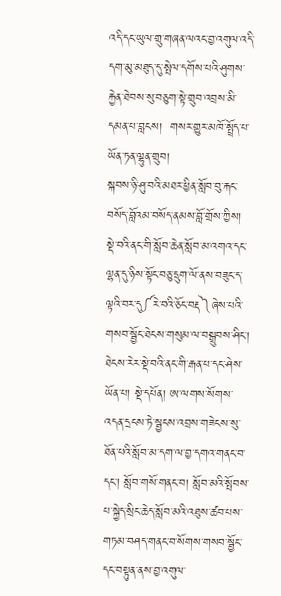འདི་དང་ཡུལ་གྲུ་གཞན་ལའང་བྱ་འགུལ་འདི་དག་མུ་མཐུད་དུ་སྤེལ་དགོས་པའི་ཤུགས་རྐྱེན་ཐེབས་སུ་བཅུག་སྟེ་གྲུབ་འབྲས་མི་དམན་པ་བླངས།  གསར་གྱུར་མཁོ་སྤྲོད་པ་ཡོན་ཏན་ལྷུན་གྲུབ།
སྐབས་ཉི་ཤུ་བའི་མཐར་ཕྱིན་སློབ་བུ་རྐང་བསོད་བློའམ་བསོད་ནམས་བློ་གྲོས་ཀྱིས། སྡེ་བའི་ནང་གི་སློབ་ཆེན་སློབ་མ་འགའ་དང་ལྷན་དུ་ཉིས་སྟོང་བཅུ་དྲུག་ལོ་ནས་བཟུང་ད་ལྟའི་བར་དུ༼རེ་བའི་ཅོང་བརྡ༽ཞེས་པའི་གསབ་སྦྱོང་ཐེངས་གསུམ་ལ་བསྒྲུབས་ཤིང་། ཐེངས་རེར་སྡེ་བའི་ནང་གི་རྒན་པ་དང་ཤེས་ཡོན་པ། སྡེ་དཔོན། ཨ་ལགས་སོགས་འདན་དྲངས་ཏེ་སྦྱངས་འབྲས་གཟེངས་སུ་ཐོན་པའི་སློབ་མ་དག་ལ་བྱ་དགའ་གནང་བ་དང་། སློབ་གསོ་གནང་བ། སློབ་མའི་སྤོབས་པ་སྐྱེད་སྲིང་ཆེད་སློབ་མའི་འཐུས་ཚབ་པས་གཏམ་བཤད་གནང་བ་སོགས་གསབ་སྦྱོང་དང་བསྟུན་ནས་བྱ་འགུལ་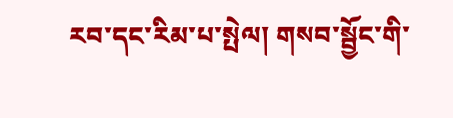རབ་དང་རིམ་པ་སྤེལ། གསབ་སྦྱོང་གི་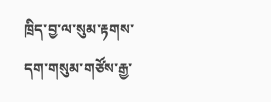ཁྲིད་བྱ་ལ་སུམ་རྟགས་དག་གསུམ་གཙོས་རྒྱ་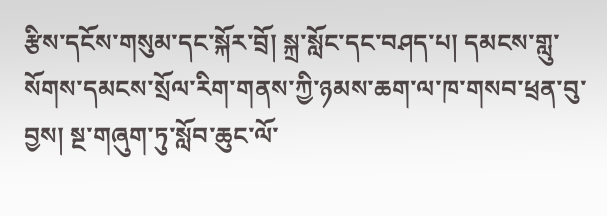རྩིས་དངོས་གསུམ་དང་སྐོར་བྲོ། སྐྲ་སློང་དང་བཤད་པ། དམངས་གླུ་སོགས་དམངས་སྲོལ་རིག་གནས་ཀྱི་ཉམས་ཆག་ལ་ཁ་གསབ་ཕྲན་བུ་བྱས། སྔ་གཞུག་ཏུ་སློབ་ཆུང་ལོ་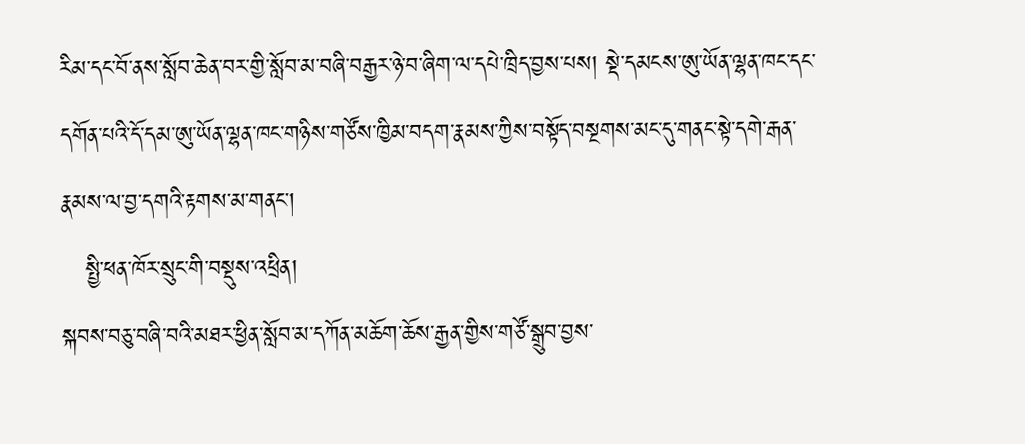རིམ་དང་བོ་ནས་སློབ་ཆེན་བར་གྱི་སློབ་མ་བཞི་བརྒྱར་ཉེ་བ་ཞིག་ལ་དཔེ་ཁྲིད་བྱས་པས། སྡེ་དམངས་ཨུ་ཡོན་ལྷན་ཁང་དང་དགོན་པའི་དོ་དམ་ཨུ་ཡོན་ལྷན་ཁང་གཉིས་གཙོས་ཁྱིམ་བདག་རྣམས་ཀྱིས་བསྟོད་བསྔགས་མང་དུ་གནང་སྟེ་དགེ་རྒན་རྣམས་ལ་བྱ་དགའི་རྟགས་མ་གནང་།
   སྤྱི་ཕན་ཁོར་སྲུང་གི་བསྡུས་འཕྲིན།
སྐབས་བཅུ་བཞི་བའི་མཐར་ཕྱིན་སློབ་མ་དཀོན་མཆོག་ཆོས་རྒྱན་གྱིས་གཙོ་སྒྲུབ་བྱས་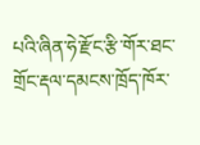པའི་ཞིན་ཧེ་རྫོང་རྩི་གོར་ཐང་གྲོང་རྡལ་དམངས་ཁྲོད་ཁོར་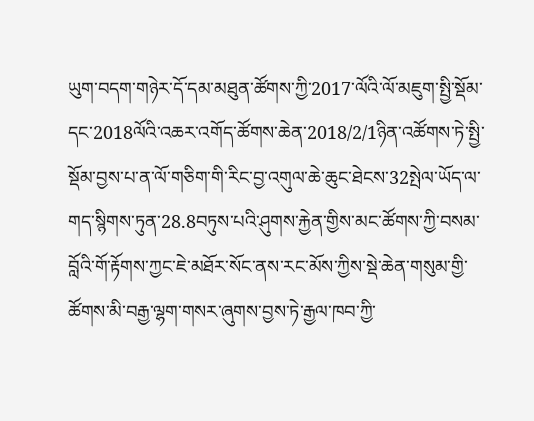ཡུག་བདག་གཉེར་དོ་དམ་མཐུན་ཚོགས་ཀྱི་2017་ལོའི་ལོ་མཇུག་སྤྱི་སྡོམ་དང་2018ལོའི་འཆར་འགོད་ཚོགས་ཆེན་2018/2/1ཉིན་འཚོགས་ཏེ་སྤྱི་སྡོམ་བྱས་པ་ན་ལོ་གཅིག་གི་རིང་བྱ་འགུལ་ཆེ་ཆུང་ཐེངས་32སྤེལ་ཡོད་ལ་གད་སྙིགས་ཏུན་28.8བཏུས་པའི་ཤུགས་རྐྱེན་གྱིས་མང་ཚོགས་ཀྱི་བསམ་བློའི་གོ་རྟོགས་ཀྱང་ཇེ་མཐོར་སོང་ནས་རང་མོས་ཀྱིས་སྡེ་ཆེན་གསུམ་གྱི་ཚོགས་མི་བརྒྱ་ལྷག་གསར་ཞུགས་བྱས་ཏེ་རྒྱལ་ཁབ་ཀྱི་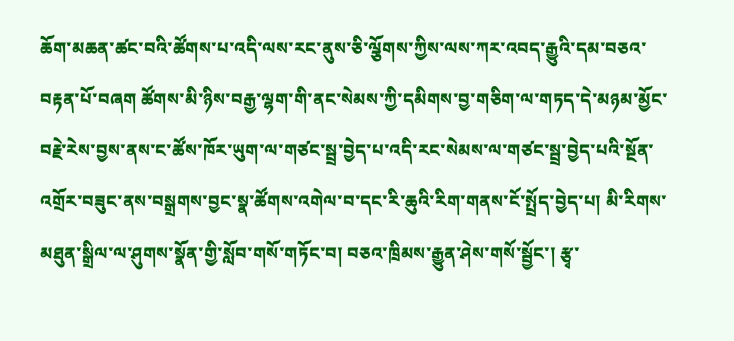ཆོག་མཆན་ཚང་བའི་ཚོགས་པ་འདི་ལས་རང་ནུས་ཅི་ལྕོགས་ཀྱིས་ལས་ཀར་འབད་རྒྱུའི་དམ་བཅའ་བརྟན་པོ་བཞག ཚོགས་མི་ཉིས་བརྒྱ་ལྷག་གི་ནང་སེམས་ཀྱི་དམིགས་བྱ་གཅིག་ལ་གཏད་དེ་མཉམ་མྱོང་བརྗེ་རེས་བྱས་ནས་ང་ཚོས་ཁོར་ཡུག་ལ་གཙང་སྦྲ་བྱེད་པ་འདི་རང་སེམས་ལ་གཙང་སྦྲ་བྱེད་པའི་སྔོན་འགྲོར་བཟུང་ནས་བསྒྲགས་བྱང་སྣ་ཚོགས་འགེལ་བ་དང་རི་ཆུའི་རིག་གནས་ངོ་སྤྲོད་བྱེད་པ། མི་རིགས་མཐུན་སྒྲིལ་ལ་ཤུགས་སྣོན་གྱི་སློབ་གསོ་གཏོང་བ། བཅའ་ཁྲིམས་རྒྱུན་ཤེས་གསོ་སྦྱོང་། རྩྭ་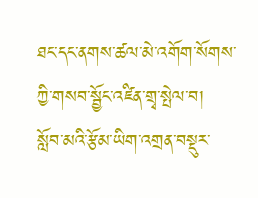ཐང་དང་ནགས་ཚལ་མེ་འགོག་སོགས་ཀྱི་གསབ་སྦྱོང་འཛིན་གྲྭ་སྤེལ་བ།   སློབ་མའི་རྩོམ་ཡིག་འགྲན་བསྡུར་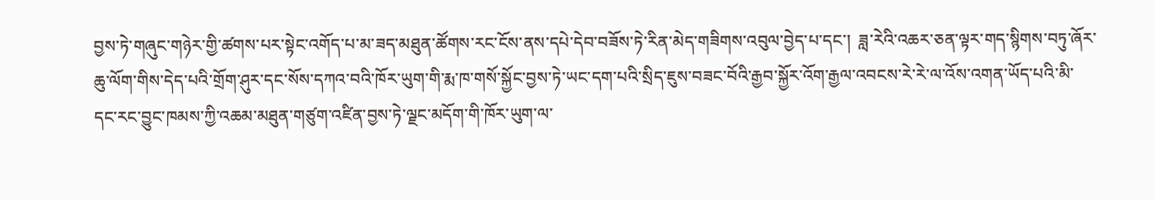བྱས་ཏེ་གཞུང་གཉེར་གྱི་ཚགས་པར་སྟེང་འགོད་པ་མ་ཟད་མཐུན་ཚོགས་རང་ངོས་ནས་དཔེ་དེབ་བཟོས་ཏེ་རིན་མེད་གཟིགས་འབུལ་བྱེད་པ་དང་།  ཟླ་རེའི་འཆར་ཅན་ལྟར་གད་སྙིགས་བཏུ་ཞོར་ཆུ་ལོག་གིས་དེད་པའི་གྲོག་ཤུར་དང་སོས་དཀའ་བའི་ཁོར་ཡུག་གི་རྨ་ཁ་གསོ་སྐྱོང་བྱས་ཏེ་ཡང་དག་པའི་སྲིད་ཇུས་བཟང་བོའི་རྒྱབ་སྐྱོར་འོག་རྒྱལ་འབངས་རེ་རེ་ལ་འོས་འགན་ཡོད་པའི་མི་དང་རང་བྱུང་ཁམས་ཀྱི་འཆམ་མཐུན་གཙུག་འཛིན་བྱས་ཏེ་ལྗང་མདོག་གི་ཁོར་ཡུག་ལ་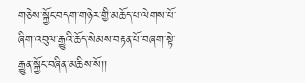གཅེས་སྐྱོང་བདག་གཉེར་གྱི་མཆོད་པ་ལེགས་པོ་ཞིག་འབུལ་རྒྱུའི་ཆོད་སེམས་བརྟན་པོ་བཞག་སྟེ་རྒྱུན་སྐྱོང་བཞིན་མཆིས་སོ།།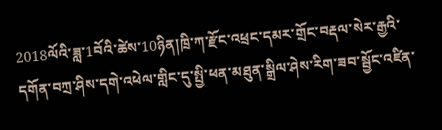2018ལོའི་ཟླ་1བོའི་ཚེས་10ཉིན།ཁྲི་ཀ་རྫོང་འཕྲང་དམར་གྲོང་བརྡལ་སེར་རྒྱའི་དགོན་བཀྲ་ཤིས་དགེ་འཕེལ་གླིང་དུ་སྤྱི་ཕན་མཐུན་སྒྲིལ་ཤེས་རིག་ཟབ་སྦྱོང་འཛིན་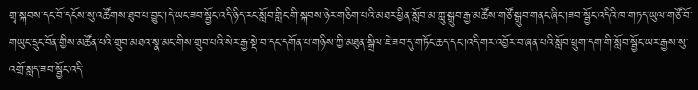གྲྭ་སྐབས་དང་བོ་དངོས་སུ་འཚོགས་ཐུབ་པ་བྱུང་།དེ་ཡང་ཟབ་སྦྱོང་འདི་ཉིད་རང་སློབ་གླིང་གི་སྐབས་ཉེར་གཅིག་པའི་མཐར་ཕྱིན་སློབ་མ་ཀླུ་སྒྲུབ་རྒྱ་མཚོས་གཙོ་སྒྲུབ་གནང་ཞིང་།ཟབ་སྦྱོང་འདིའི་ཁ་གཏད་ཡུལ་གཙོ་བོ་གཡུང་དྲུང་བོན་གྱིས་མཚོན་པའི་གྲུབ་མཐའ་སྣ་མང་གིས་གྲུབ་པའི་སེར་རྒྱ་སྡེ་བ་དང་དགོན་པ་གཉིས་ཀྱི་མཐུན་སྒྲིལ་ཇེ་ཟབ་དུ་གཏོང་ཆད་དང་།འདི་གར་འབྱོར་བ་ཞན་པའི་སློབ་ཕྲུག་དག་གི་སློབ་སྦྱོང་ཡར་རྒྱས་སུ་འགྲོ་སླད་ཟབ་སྦྱོང་འདི་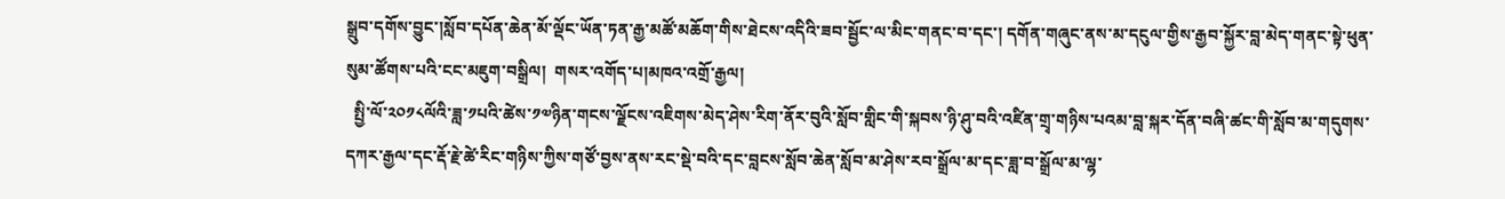སྒྲུབ་དགོས་བྱུང་།སློབ་དཔོན་ཆེན་མོ་ལྡོང་ཡོན་ཏན་རྒྱ་མཚོ་མཆོག་གིས་ཐེངས་འདིའི་ཟབ་སྦྱོང་ལ་མིང་གནང་བ་དང་། དགོན་གཞུང་ནས་མ་དངུལ་གྱིས་རྒྱབ་སྐྱོར་བླ་མེད་གནང་སྟེ་ཕུན་སུམ་ཚོགས་པའི་ངང་མཇུག་བསྒྲིལ།  གསར་འགོད་པ།མཁའ་འགྲོ་རྒྱལ།
  སྤྱི་ལོ་༢༠༡༨ལོའི་ཟླ་༡པའི་ཚེས་༡༧ཉིན་གངས་ལྗོངས་འཇིགས་མེད་ཤེས་རིག་ནོར་བུའི་སློབ་གླིང་གི་སྐབས་ཉི་ཤུ་བའི་འཛིན་གྲྭ་གཉིས་པའམ་བླ་སྐར་དོན་བཞི་ཚང་གི་སློབ་མ་གདུགས་དཀར་རྒྱལ་དང་རྡོ་རྗེ་ཚེ་རིང་གཉིས་ཀྱིས་གཙོ་བྱས་ནས་རང་སྡེ་བའི་དང་བླངས་སློབ་ཆེན་སློབ་མ་ཤེས་རབ་སྒྲོལ་མ་དང་ཟླ་བ་སྒྲོལ་མ་ལྷ་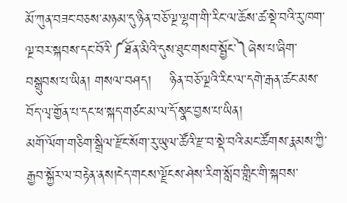མོ་ཀུན་བཟང་བཅས་མཉམ་དུ་ཉིན་བཅོ་ལྔ་ལྷག་གི་རིང་ལ་ཆོས་ཚ་སྡེ་བའི་རུ་ཁག་ལྔ་བར་སྐབས་དང་བོའི་༼ཐོན་མིའི་དུས་ཐུང་གསབ་སྦྱོང་༽ཞེས་པ་ཞིག་བསྒྲུབས་པ་ཡིན། གསལ་བཤད།    ཉིན་བཅོ་ལྔའི་རིང་ལ་དགེ་རྒན་ཚང་མས་བོད་ལྭ་གྱོན་པ་དང་ཕ་སྐད་གཙང་མ་ལ་དོ་སྣང་བྱས་པ་ཡིན།
མགོ་ལོག་གཅིག་སྒྲིལ་རྫོང་སོག་རུ་ཡུལ་ཚོའི་རྫ་བ་སྡེ་བའི་མང་ཚོགས་རྣམས་ཀྱི་རྒྱབ་སྐྱོར་ལ་བརྟེན་ནས།ངེད་གངས་ལྗོངས་ཤེས་རིག་སློབ་གླིང་གི་སྐབས་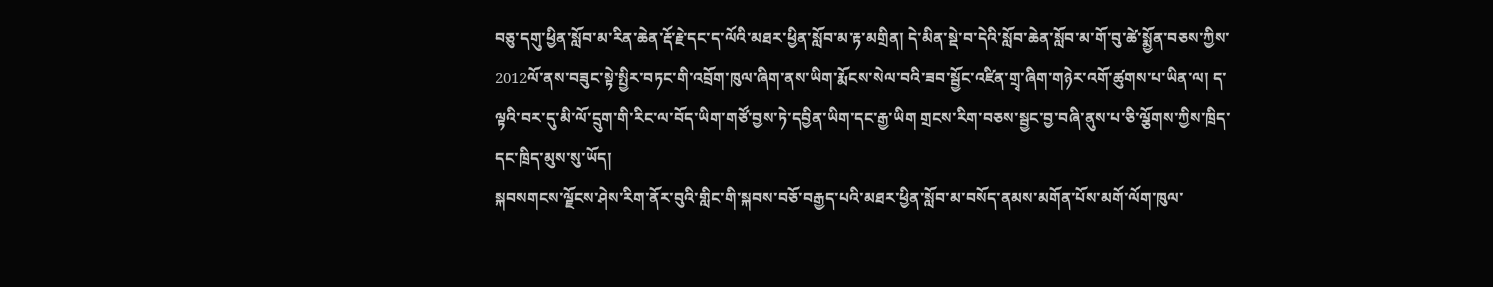བཅུ་དགུ་ཕྱིན་སློབ་མ་རིན་ཆེན་རྡོ་རྗེ་དང་ད་ལོའི་མཐར་ཕྱིན་སློབ་མ་རྟ་མགྲིན། དེ་མིན་སྡེ་བ་དེའི་སློབ་ཆེན་སློབ་མ་གོ་བུ་ཚེ་སྨྱོན་བཅས་ཀྱིས་2012ལོ་ནས་བཟུང་སྟེ་སྤྱིར་བཏང་གི་འབྲོག་ཁུལ་ཞིག་ནས་ཡིག་རྨོངས་སེལ་བའི་ཟབ་སྦྱོང་འཛིན་གྲྭ་ཞིག་གཉེར་འགོ་ཚུགས་པ་ཡིན་ལ། ད་ལྟའི་བར་དུ་མི་ལོ་དྲུག་གི་རིང་ལ་བོད་ཡིག་གཙོ་བྱས་ཏེ་དབྱིན་ཡིག་དང་རྒྱ་ཡིག གྲངས་རིག་བཅས་སྦྱང་བྱ་བཞི་ནུས་པ་ཅི་ལྕོགས་ཀྱིས་ཁྲིད་དང་ཁྲིད་མུས་སུ་ཡོད།
སྐབསགངས་ལྗོངས་ཤེས་རིག་ནོར་བུའི་གླིང་གི་སྐབས་བཅོ་བརྒྱད་པའི་མཐར་ཕྱིན་སློབ་མ་བསོད་ནམས་མགོན་པོས་མགོ་ལོག་ཁུལ་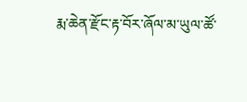རྨ་ཆེན་རྫོང་རྟ་བོར་ཞོལ་མ་ཡུལ་ཚོ་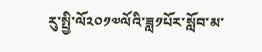རུ་སྤྱི་ལོ༢༠༡༧ལོའི་ཟླ༡པོར་སློབ་མ་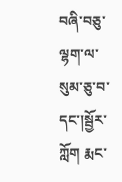བཞི་བཅུ་ལྷག་ལ་སུམ་ཅུ་བ་དང་།སྦྱོར་ཀློག རྨང་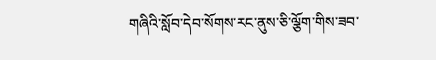གཞིའི་སློབ་དེབ་སོགས་རང་ནུས་ཅི་ལྕོག་གིས་ཟབ་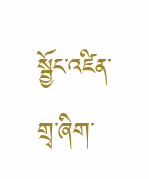སྦྱོང་འཛིན་གྲྭ་ཞིག་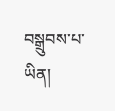བསྒྲུབས་པ་ཡིན།